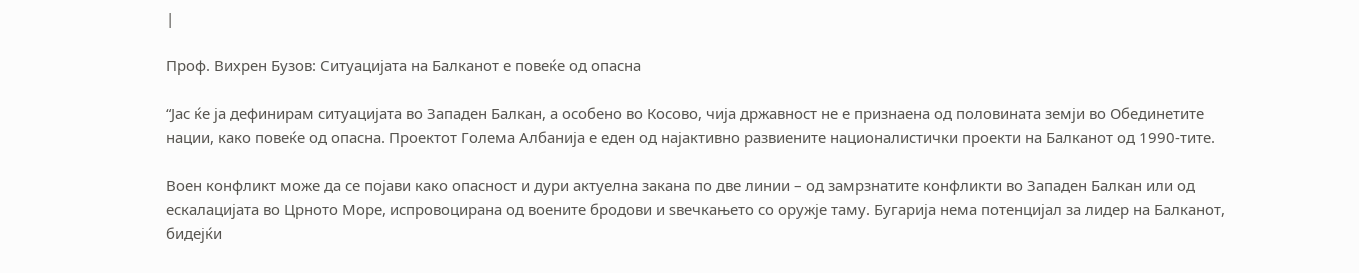|

Проф. Вихрен Бузов: Ситуацијата на Балканот е повеќе од опасна

“Јас ќе ја дефинирам ситуацијата во Западен Балкан, а особено во Косово, чија државност не е признаена од половината земји во Обединетите нации, како повеќе од опасна. Проектот Голема Албанија е еден од најактивно развиените националистички проекти на Балканот од 1990-тите.

Воен конфликт може да се појави како опасност и дури актуелна закана по две линии – од замрзнатите конфликти во Западен Балкан или од ескалацијата во Црното Море, испровоцирана од воените бродови и ѕвечкањето со оружје таму. Бугарија нема потенцијал за лидер на Балканот, бидејќи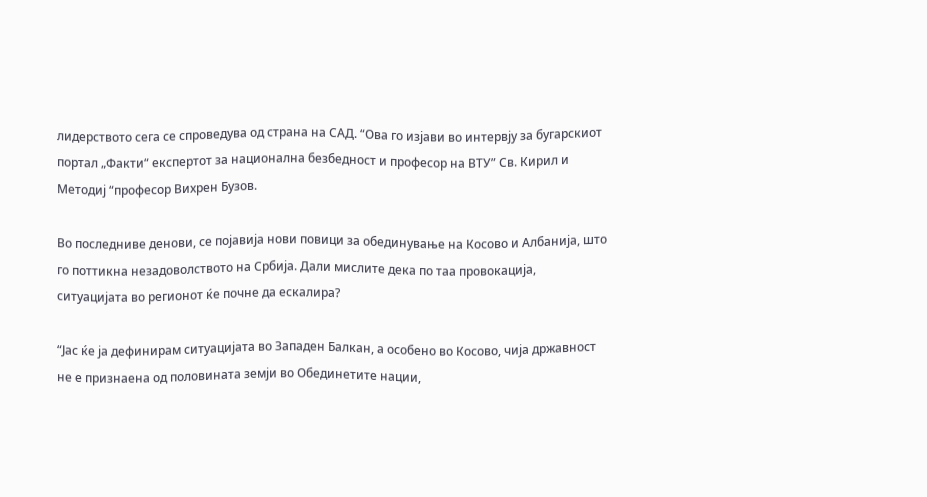лидерството сега се спроведува од страна на САД. “Ова го изјави во интервју за бугарскиот портал „Факти“ експертот за национална безбедност и професор на ВТУ” Св. Кирил и Методиј “професор Вихрен Бузов.

Во последниве денови, се појавија нови повици за обединување на Косово и Албанија, што го поттикна незадоволството на Србија. Дали мислите дека по таа провокација, ситуацијата во регионот ќе почне да ескалира?

“Јас ќе ја дефинирам ситуацијата во Западен Балкан, а особено во Косово, чија државност не е признаена од половината земји во Обединетите нации,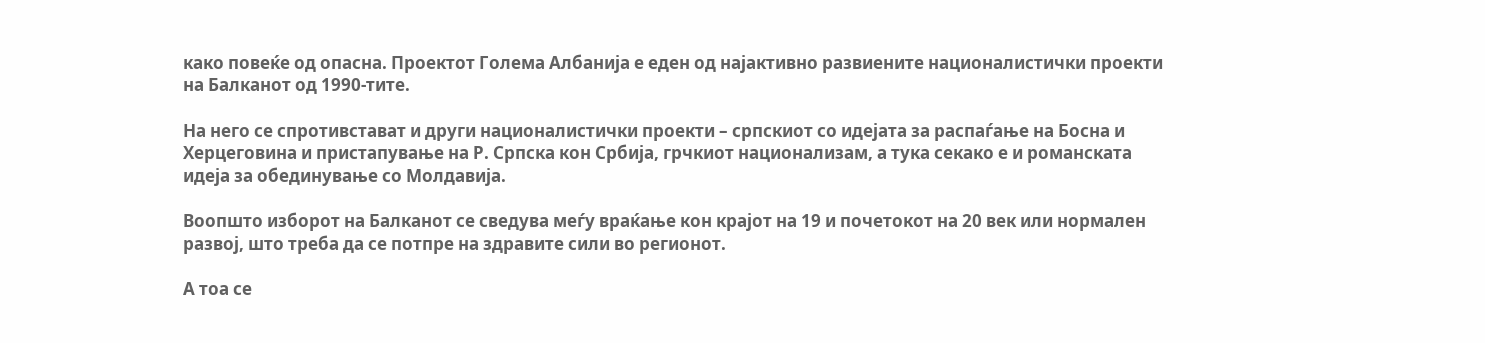како повеќе од опасна. Проектот Голема Албанија е еден од најактивно развиените националистички проекти на Балканот од 1990-тите.

На него се спротивстават и други националистички проекти – српскиот со идејата за распаѓање на Босна и Херцеговина и пристапување на Р. Српска кон Србија, грчкиот национализам, а тука секако е и романската идеја за обединување со Молдавија.

Воопшто изборот на Балканот се сведува меѓу враќање кон крајот на 19 и почетокот на 20 век или нормален развој, што треба да се потпре на здравите сили во регионот.

А тоа се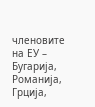членовите на ЕУ – Бугарија, Романија, Грција,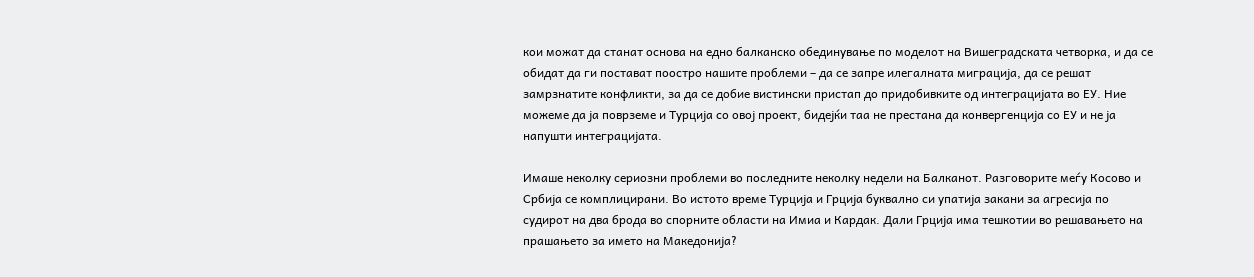кои можат да станат основа на едно балканско обединување по моделот на Вишеградската четворка, и да се обидат да ги постават поостро нашите проблеми – да се запре илегалната миграција, да се решат замрзнатите конфликти, за да се добие вистински пристап до придобивките од интеграцијата во ЕУ. Ние можеме да ја поврземе и Турција со овој проект, бидејќи таа не престана да конвергенција со ЕУ и не ја напушти интеграцијата.

Имаше неколку сериозни проблеми во последните неколку недели на Балканот. Разговорите меѓу Косово и Србија се комплицирани. Во истото време Турција и Грција буквално си упатија закани за агресија по судирот на два брода во спорните области на Имиа и Кардак. Дали Грција има тешкотии во решавањето на прашањето за името на Македонија?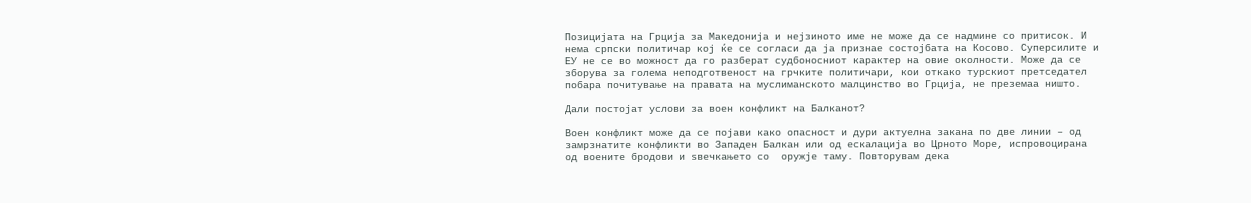Позицијата на Грција за Македонија и нејзиното име не може да се надмине со притисок. И нема српски политичар кој ќе се согласи да ја признае состојбата на Косово. Суперсилите и ЕУ не се во можност да го разберат судбоносниот карактер на овие околности. Може да се зборува за голема неподготвеност на грчките политичари, кои откако турскиот претседател побара почитување на правата на муслиманското малцинство во Грција, не преземаа ништо.

Дали постојат услови за воен конфликт на Балканот?

Воен конфликт може да се појави како опасност и дури актуелна закана по две линии – од замрзнатите конфликти во Западен Балкан или од ескалација во Црното Море, испровоцирана од воените бродови и ѕвечкањето со  оружје таму. Повторувам дека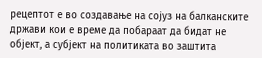рецептот е во создавање на сојуз на балканските држави кои е време да побараат да бидат не објект, а субјект на политиката во заштита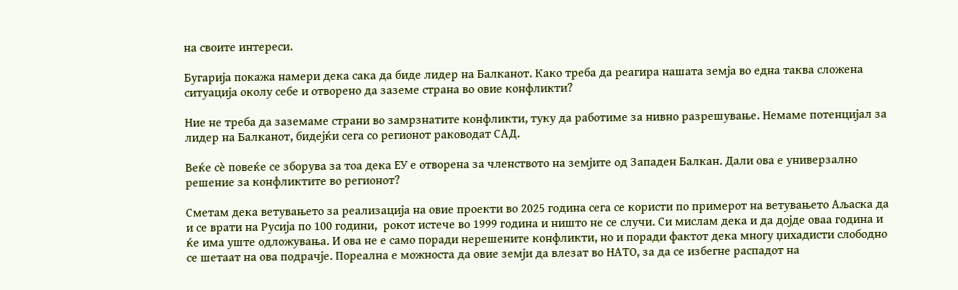на своите интереси.

Бугарија покажа намери дека сака да биде лидер на Балканот. Како треба да реагира нашата земја во една таква сложена ситуација околу себе и отворено да заземе страна во овие конфликти?

Ние не треба да заземаме страни во замрзнатите конфликти, туку да работиме за нивно разрешување. Немаме потенцијал за лидер на Балканот, бидејќи сега со регионот раководат САД.

Веќе сè повеќе се зборува за тоа дека ЕУ е отворена за членството на земјите од Западен Балкан. Дали ова е универзално решение за конфликтите во регионот?

Сметам дека ветувањето за реализација на овие проекти во 2025 година сега се користи по примерот на ветувањето Аљаска да и се врати на Русија по 100 години,  рокот истече во 1999 година и ништо не се случи. Си мислам дека и да дојде оваа година и ќе има уште одложувања. И ова не е само поради нерешените конфликти, но и поради фактот дека многу џихадисти слободно се шетаат на ова подрачје. Пореална е можноста да овие земји да влезат во НАТО, за да се избегне распадот на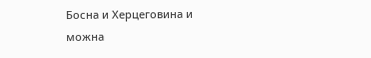Босна и Херцеговина и можна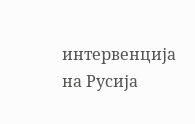интервенција на Русија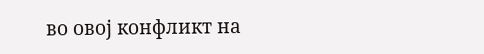во овој конфликт на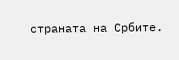страната на Србите.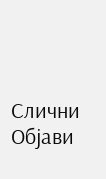Слични Објави